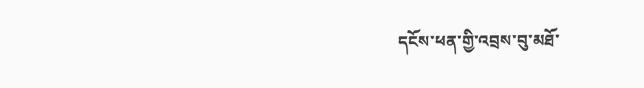དངོས་ཕན་གྱི་འབྲས་བུ་མཐོ་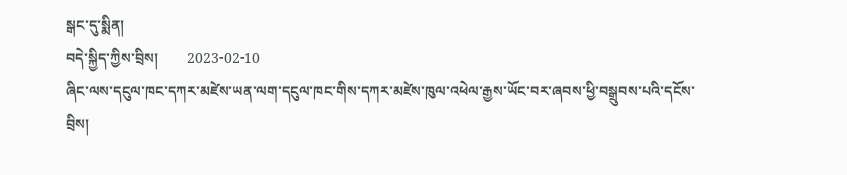སྒང་དུ་སྨིན།
བདེ་སྐྱིད་ཀྱིས་བྲིས།        2023-02-10
ཞིང་ལས་དངུལ་ཁང་དཀར་མཛེས་ཡན་ལག་དངུལ་ཁང་གིས་དཀར་མཛེས་ཁུལ་འཕེལ་རྒྱས་ཡོང་བར་ཞབས་ཕྱི་བསྒྲུབས་པའི་དངོས་བྲིས།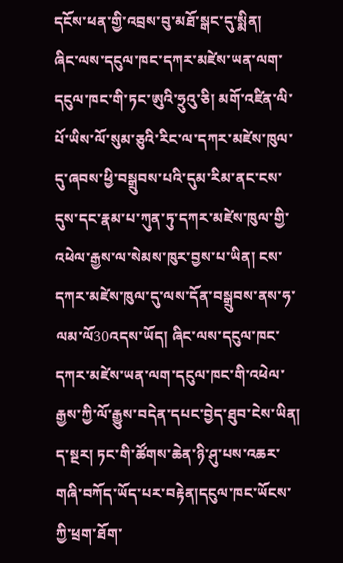དངོས་ཕན་གྱི་འབྲས་བུ་མཐོ་སྒང་དུ་སྨིན།
ཞིང་ལས་དངུལ་ཁང་དཀར་མཛེས་ཡན་ལག་དངུལ་ཁང་གི་ཏང་ཨུའི་ཧྲུའུ་ཅི། མགོ་འཛིན་ལི་པོ་ཡིས་ལོ་སུམ་ཅུའི་རིང་ལ་དཀར་མཛེས་ཁུལ་དུ་ཞབས་ཕྱི་བསྒྲུབས་པའི་དུམ་རིམ་ནང་ངས་དུས་དང་རྣམ་པ་ཀུན་ཏུ་དཀར་མཛེས་ཁུལ་གྱི་འཕེལ་རྒྱས་ལ་སེམས་ཁུར་བྱས་པ་ཡིན། ངས་དཀར་མཛེས་ཁུལ་དུ་ལས་དོན་བསྒྲུབས་ནས་ཧ་ལམ་ལོ30འདས་ཡོད། ཞིང་ལས་དངུལ་ཁང་དཀར་མཛེས་ཡན་ལག་དངུལ་ཁང་གི་འཕེལ་རྒྱས་ཀྱི་ལོ་རྒྱུས་བདེན་དཔང་བྱེད་ཐུབ་ངེས་ཡིན། ད་སྔར། ཏང་གི་ཚོགས་ཆེན་ཉི་ཤུ་པས་འཆར་གཞི་བཀོད་ཡོད་པར་བརྟེན།དངུལ་ཁང་ཡོངས་ཀྱི་ཕྲག་ཐོག་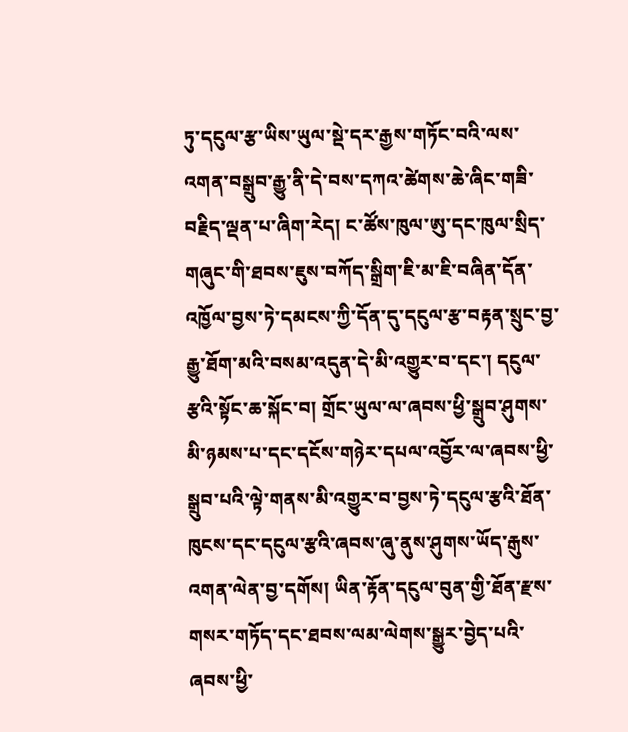ཏུ་དངུལ་རྩ་ཡིས་ཡུལ་སྡེ་དར་རྒྱས་གཏོང་བའི་ལས་འགན་བསྒྲུབ་རྒྱུ་ནི་དེ་བས་དཀའ་ཚེགས་ཆེ་ཞིང་གཟི་བརྗིད་ལྡན་པ་ཞིག་རེད། ང་ཚོས་ཁུལ་ཨུ་དང་ཁུལ་སྲིད་གཞུང་གི་ཐབས་ཇུས་བཀོད་སྒྲིག་ཇི་མ་ཇི་བཞིན་དོན་འཁྱོལ་བྱས་ཏེ་དམངས་ཀྱི་དོན་དུ་དངུལ་རྩ་བརྟན་སྲུང་བྱ་རྒྱུ་ཐོག་མའི་བསམ་འདུན་དེ་མི་འགྱུར་བ་དང་། དངུལ་རྩའི་སྟོང་ཆ་སྐོང་བ། གྲོང་ཡུལ་ལ་ཞབས་ཕྱི་སྒྲུབ་ཤུགས་མི་ཉམས་པ་དང་དངོས་གཉེར་དཔལ་འབྱོར་ལ་ཞབས་ཕྱི་སྒྲུབ་པའི་ལྟེ་གནས་མི་འགྱུར་བ་བྱས་ཏེ་དངུལ་རྩའི་ཐོན་ཁུངས་དང་དངུལ་རྩའི་ཞབས་ཞུ་ནུས་ཤུགས་ཡོད་རྒུས་འགན་ལེན་བྱ་དགོས། ཡིན་རྟོན་དངུལ་བུན་གྱི་ཐོན་རྫས་གསར་གཏོད་དང་ཐབས་ལམ་ལེགས་སྒྱུར་བྱེད་པའི་ཞབས་ཕྱི་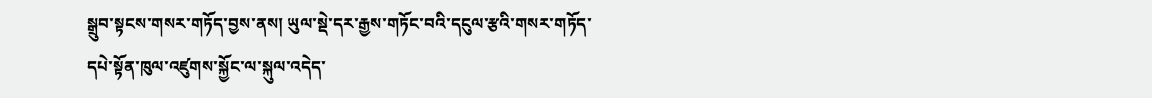སྒྲུབ་སྟངས་གསར་གཏོད་བྱས་ནས། ཡུལ་སྡེ་དར་རྒྱས་གཏོང་བའི་དངུལ་རྩའི་གསར་གཏོད་དཔེ་སྟོན་ཁུལ་འཛུགས་སྐྱོང་ལ་སྐུལ་འདེད་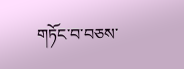གཏོང་བ་བཅས་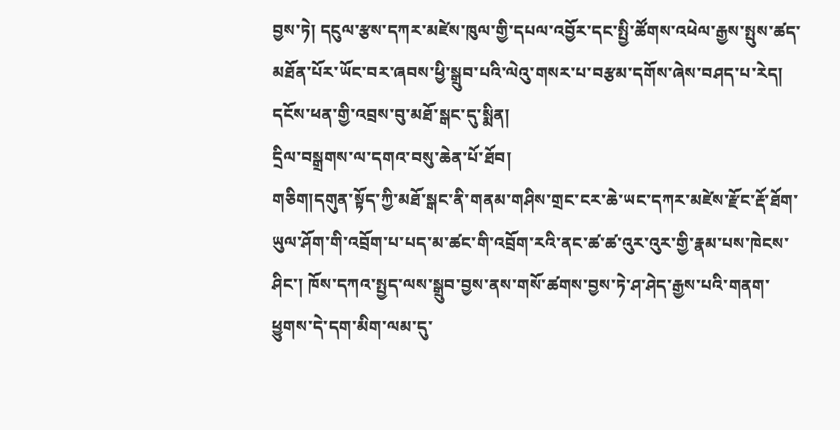བྱས་ཏེ། དངུལ་རྩས་དཀར་མཛེས་ཁུལ་གྱི་དཔལ་འབྱོར་དང་སྤྱི་ཚོགས་འཕེལ་རྒྱས་སྤུས་ཚད་མཐོན་པོར་ཡོང་བར་ཞབས་ཕྱི་སྒྲུབ་པའི་ལེའུ་གསར་པ་བརྩམ་དགོས་ཞེས་བཤད་པ་རེད།
དངོས་ཕན་གྱི་འབྲས་བུ་མཐོ་སྒང་དུ་སྨིན།
དྲིལ་བསྒྲགས་ལ་དགའ་བསུ་ཆེན་པོ་ཐོབ།
གཅིག།དགུན་སྟོད་ཀྱི་མཐོ་སྒང་ནི་གནམ་གཤིས་གྲང་ངར་ཆེ་ཡང་དཀར་མཛེས་རྫོང་རྡོ་ཐོག་ཡུལ་ཤོག་གི་འབྲོག་པ་པད་མ་ཚང་གི་འབྲོག་རའི་ནང་ཚ་ཚ་འུར་འུར་གྱི་རྣམ་པས་ཁེངས་ཤིང་། ཁོས་དཀའ་སྤྱད་ལས་སྒྲུབ་བྱས་ནས་གསོ་ཚགས་བྱས་ཏེ་ཤ་ཤེད་རྒྱས་པའི་གནག་ཕྱུགས་དེ་དག་མིག་ལམ་དུ་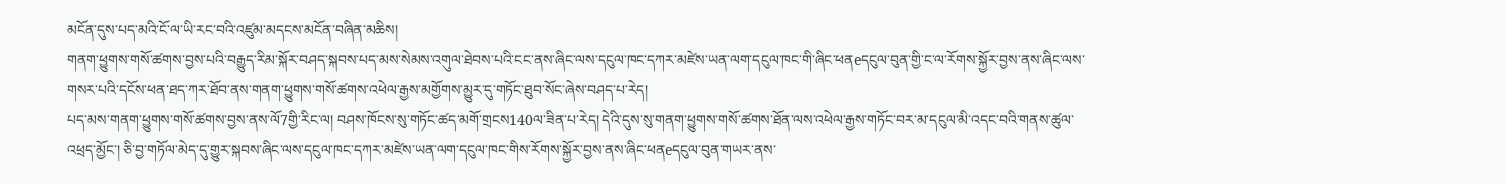མངོན་དུས་པད་མའི་ངོ་ལ་ཡི་རང་བའི་འཛུམ་མདངས་མངོན་བཞིན་མཆིས།
གནག་ཕྱུགས་གསོ་ཚགས་བྱས་པའི་བརྒྱུད་རིམ་སྐོར་བཤད་སྐབས་པད་མས་སེམས་འགུལ་ཐེབས་པའི་ངང་ནས་ཞིང་ལས་དངུལ་ཁང་དཀར་མཛེས་ཡན་ལག་དངུལ་ཁང་གི་ཞིང་ཕནeདངུལ་བུན་གྱི་ང་ལ་རོགས་སྐྱོར་བྱས་ནས་ཞིང་ལས་གསར་པའི་དངོས་ཕན་ཐད་ཀར་ཐོབ་ནས་གནག་ཕྱུགས་གསོ་ཚགས་འཕེལ་རྒྱས་མགྱོགས་མྱུར་དུ་གཏོང་ཐུབ་སོང་ཞེས་བཤད་པ་རེད།
པད་མས་གནག་ཕྱུགས་གསོ་ཚགས་བྱས་ནས་ལོ7གྱི་རིང་ལ། བཤས་ཁོངས་སུ་གཏོང་ཚད་མགོ་གྲངས140ལ་ཟིན་པ་རེད། དེའི་དུས་སུ་གནག་ཕྱུགས་གསོ་ཚགས་ཐོན་ལས་འཕེལ་རྒྱས་གཏོང་བར་མ་དངུལ་མི་འདང་བའི་གནས་ཚུལ་འཕྲད་མྱོང་། ཅི་བྱ་གཏོལ་མེད་དུ་གྱུར་སྐབས་ཞིང་ལས་དངུལ་ཁང་དཀར་མཛེས་ཡན་ལག་དངུལ་ཁང་གིས་རོགས་སྐྱོར་བྱས་ནས་ཞིང་ཕནeདངུལ་བུན་གཡར་ནས་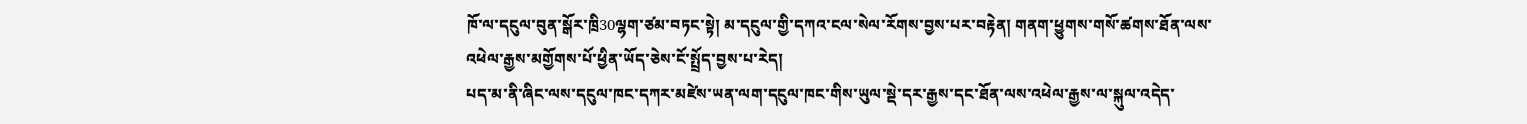ཁོ་ལ་དངུལ་བུན་སྒོར་ཁྲི30ལྷག་ཙམ་བཏང་སྟེ། མ་དངུལ་གྱི་དཀའ་ངལ་སེལ་རོགས་བྱས་པར་བརྟེན། གནག་ཕྱུགས་གསོ་ཚགས་ཐོན་ལས་འཕེལ་རྒྱས་མགྱོགས་པོ་ཕྱིན་ཡོད་ཅེས་ངོ་སྤྲོད་བྱས་པ་རེད།
པད་མ་ནི་ཞིང་ལས་དངུལ་ཁང་དཀར་མཛེས་ཡན་ལག་དངུལ་ཁང་གིས་ཡུལ་སྡེ་དར་རྒྱས་དང་ཐོན་ལས་འཕེལ་རྒྱས་ལ་སྐུལ་འདེད་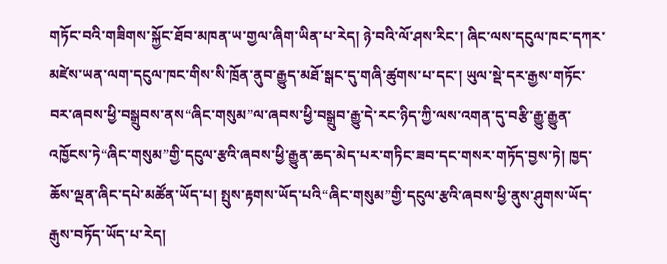གཏོང་བའི་གཟིགས་སྐྱོང་ཐོབ་མཁན་ཡ་གྱལ་ཞིག་ཡིན་པ་རེད། ཉེ་བའི་ལོ་ཤས་རིང་། ཞིང་ལས་དངུལ་ཁང་དཀར་མཛེས་ཡན་ལག་དངུལ་ཁང་གིས་སི་ཁྲོན་ནུབ་རྒྱུད་མཐོ་སྒང་དུ་གཞི་ཚུགས་པ་དང་། ཡུལ་སྡེ་དར་རྒྱས་གཏོང་བར་ཞབས་ཕྱི་བསྒྲུབས་ནས“ཞིང་གསུམ”ལ་ཞབས་ཕྱི་བསྒྲུབ་རྒྱུ་དེ་རང་ཉིད་ཀྱི་ལས་འགན་དུ་བརྩི་རྒྱུ་རྒྱུན་འཁྱོངས་ཏེ“ཞིང་གསུམ”གྱི་དངུལ་རྩའི་ཞབས་ཕྱི་རྒྱུན་ཆད་མེད་པར་གཏིང་ཟབ་དང་གསར་གཏོད་བྱས་ཏེ། ཁྱད་ཆོས་ལྡན་ཞིང་དཔེ་མཚོན་ཡོད་པ། སྤུས་རྟགས་ཡོད་པའི“ཞིང་གསུམ”གྱི་དངུལ་རྩའི་ཞབས་ཕྱི་ནུས་ཤུགས་ཡོད་རྒུས་བཏོད་ཡོད་པ་རེད།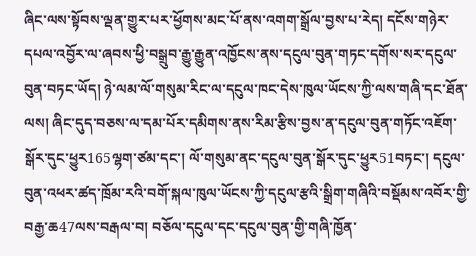ཞིང་ལས་སྟོབས་ལྡན་གྱུར་པར་ཕྱོགས་མང་པོ་ནས་འགག་སྒྲོལ་བྱས་པ་རེད། དངོས་གཉེར་དཔལ་འབྱོར་ལ་ཞབས་ཕྱི་བསྒྲུབ་རྒྱུ་རྒྱུན་འཁྱོངས་ནས་དངུལ་བུན་གཏང་དགོས་སར་དངུལ་བུན་བཏང་ཡོད། ཉེ་ལམ་ལོ་གསུམ་རིང་ལ་དངུལ་ཁང་དེས་ཁུལ་ཡོངས་ཀྱི་ལས་གཞི་དང་ཐོན་ལས། ཞིང་དུད་བཅས་ལ་དམ་པོར་དམིགས་ནས་རིམ་རྩིས་བྱས་ན་དངུལ་བུན་གཏོང་འཇོག་སྒོར་དུང་ཕྱུར165ལྷག་ཙམ་དང་། ལོ་གསུམ་ནང་དངུལ་བུན་སྒོར་དུང་ཕྱུར51བཏང་། དངུལ་བུན་འཕར་ཚད་ཁྲོམ་རའི་བགོ་སྐལ་ཁུལ་ཡོངས་ཀྱི་དངུལ་རྩའི་སྒྲིག་གཞིའི་བསྡོམས་འབོར་གྱི་བརྒྱ་ཆ47ལས་བརྒལ་བ། བཅོལ་དངུལ་དང་དངུལ་བུན་གྱི་གཞི་ཁྱོན་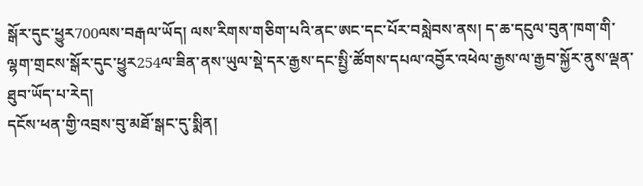སྒོར་དུང་ཕྱུར700ལས་བརྒལ་ཡོད། ལས་རིགས་གཅིག་པའི་ནང་ཨང་དང་པོར་བསླེབས་ནས། ད་ཆ་དངུལ་བུན་ཁག་གི་ལྷག་གྲངས་སྒོར་དུང་ཕྱུར254ལ་ཟིན་ནས་ཡུལ་སྡེ་དར་རྒྱས་དང་སྤྱི་ཚོགས་དཔལ་འབྱོར་འཕེལ་རྒྱས་ལ་རྒྱབ་སྐྱོར་ནུས་ལྡན་ཐུབ་ཡོད་པ་རེད།
དངོས་ཕན་གྱི་འབྲས་བུ་མཐོ་སྒང་དུ་སྨིན།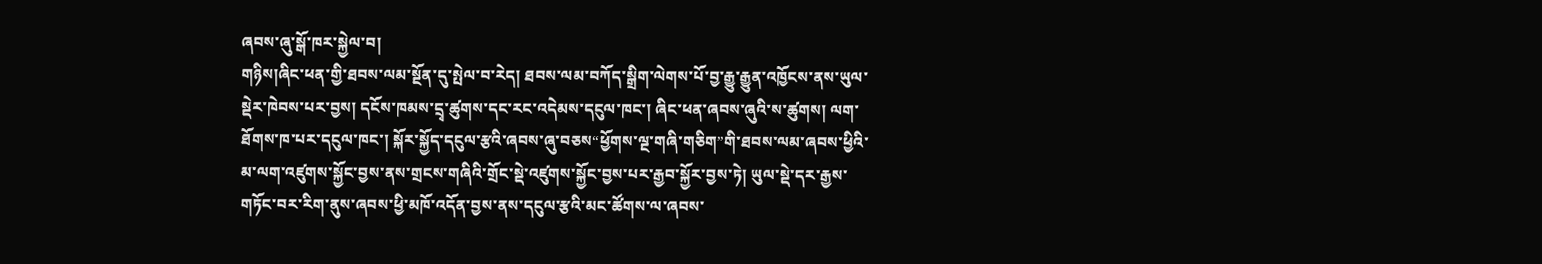ཞབས་ཞུ་སྒོ་ཁར་སྐྱེལ་བ།
གཉིས།ཞིང་ཕན་གྱི་ཐབས་ལམ་སྔོན་དུ་སྤེལ་བ་རེད། ཐབས་ལམ་བཀོད་སྒྲིག་ལེགས་པོ་བྱ་རྒྱུ་རྒྱུན་འཁྱོངས་ནས་ཡུལ་སྡེར་ཁེབས་པར་བྱས། དངོས་ཁམས་དྲྭ་ཚུགས་དང་རང་འདེམས་དངུལ་ཁང་། ཞིང་ཕན་ཞབས་ཞུའི་ས་ཚུགས། ལག་ཐོགས་ཁ་པར་དངུལ་ཁང་། སྐོར་སྐྱོད་དངུལ་རྩའི་ཞབས་ཞུ་བཅས“ཕྱོགས་ལྔ་གཞི་གཅིག”གི་ཐབས་ལམ་ཞབས་ཕྱིའི་མ་ལག་འཛུགས་སྐྱོང་བྱས་ནས་གྲངས་གཞིའི་གྲོང་སྡེ་འཛུགས་སྐྱོང་བྱས་པར་རྒྱབ་སྐྱོར་བྱས་ཏེ། ཡུལ་སྡེ་དར་རྒྱས་གཏོང་བར་རིག་ནུས་ཞབས་ཕྱི་མཁོ་འདོན་བྱས་ནས་དངུལ་རྩའི་མང་ཚོགས་ལ་ཞབས་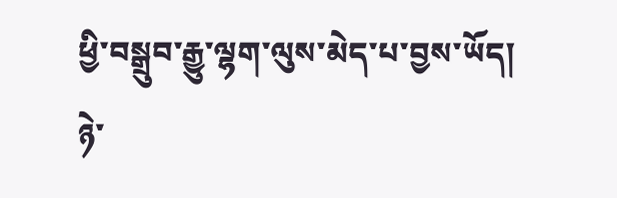ཕྱི་བསྒྲུབ་རྒྱུ་ལྷག་ལུས་མེད་པ་བྱས་ཡོད། ཉེ་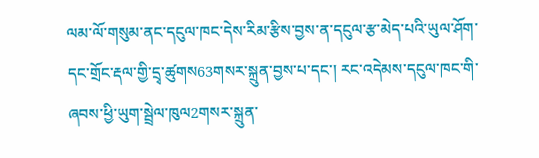ལམ་ལོ་གསུམ་ནང་དངུལ་ཁང་དེས་རིམ་རྩིས་བྱས་ན་དངུལ་རྩ་མེད་པའི་ཡུལ་ཤོག་དང་གྲོང་རྡལ་གྱི་དྲྭ་ཚུགས63གསར་སྐྲུན་བྱས་པ་དང་། རང་འདེམས་དངུལ་ཁང་གི་ཞབས་ཕྱི་ཡུག་སྦྲེལ་ཁུལ2གསར་སྐྲུན་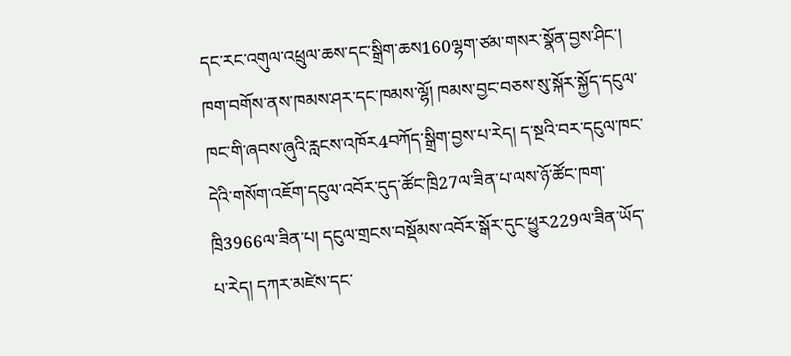དང་རང་འགུལ་འཕྲུལ་ཆས་དང་སྒྲིག་ཆས160ལྷག་ཙམ་གསར་སྣོན་བྱས་ཤིང་། ཁག་བགོས་ནས་ཁམས་ཤར་དང་ཁམས་ལྷོ། ཁམས་བྱང་བཅས་སུ་སྐོར་སྐྱོད་དངུལ་ཁང་གི་ཞབས་ཞུའི་རླངས་འཁོར4བཀོད་སྒྲིག་བྱས་པ་རེད། ད་སྔའི་བར་དངུལ་ཁང་དེའི་གསོག་འཇོག་དངུལ་འབོར་དུད་ཚོང་ཁྲི27ལ་ཟིན་པ་ལས་ཉོ་ཚོང་ཁག་ཁྲི3966ལ་ཟིན་པ། དངུལ་གྲངས་བསྡོམས་འབོར་སྒོར་དུང་ཕྱུར229ལ་ཟིན་ཡོད་པ་རེད། དཀར་མཛེས་དང་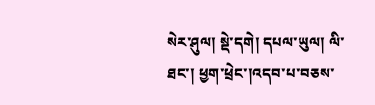སེར་ཤུལ། སྡེ་དགེ། དཔལ་ཡུལ། ལི་ཐང་། ཕྱག་ཕྲེང་།འདབ་པ་བཅས་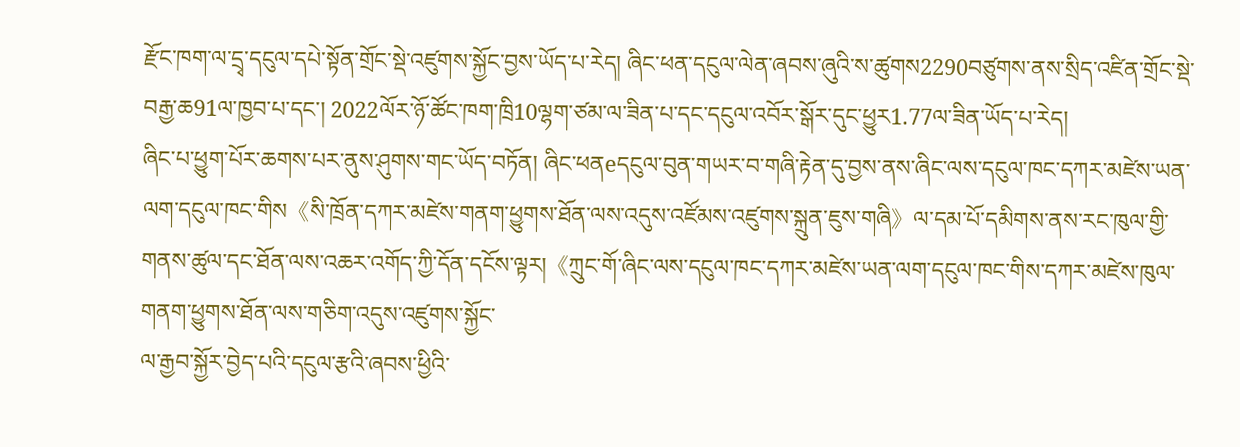རྫོང་ཁག་ལ་དྲྭ་དངུལ་དཔེ་སྟོན་གྲོང་སྡེ་འཛུགས་སྐྱོང་བྱས་ཡོད་པ་རེད། ཞིང་ཕན་དངུལ་ལེན་ཞབས་ཞུའི་ས་ཚུགས2290བཙུགས་ནས་སྲིད་འཛིན་གྲོང་སྡེ་བརྒྱ་ཆ91ལ་ཁྱབ་པ་དང་། 2022ལོར་ཉོ་ཚོང་ཁག་ཁྲི10ལྷག་ཙམ་ལ་ཟིན་པ་དང་དངུལ་འབོར་སྒོར་དུང་ཕྱུར1.77ལ་ཟིན་ཡོད་པ་རེད།
ཞིང་པ་ཕྱུག་པོར་ཆགས་པར་ནུས་ཤུགས་གང་ཡོད་བཏོན། ཞིང་ཕནeདངུལ་བུན་གཡར་བ་གཞི་རྟེན་དུ་བྱས་ནས་ཞིང་ལས་དངུལ་ཁང་དཀར་མཛེས་ཡན་ལག་དངུལ་ཁང་གིས《སི་ཁྲོན་དཀར་མཛེས་གནག་ཕྱུགས་ཐོན་ལས་འདུས་འཛོམས་འཛུགས་སྐྲུན་ཇུས་གཞི》ལ་དམ་པོ་དམིགས་ནས་རང་ཁུལ་གྱི་གནས་ཚུལ་དང་ཐོན་ལས་འཆར་འགོད་ཀྱི་དོན་དངོས་ལྟར།《ཀྲུང་གོ་ཞིང་ལས་དངུལ་ཁང་དཀར་མཛེས་ཡན་ལག་དངུལ་ཁང་གིས་དཀར་མཛེས་ཁུལ་གནག་ཕྱུགས་ཐོན་ལས་གཅིག་འདུས་འཛུགས་སྐྱོང་
ལ་རྒྱབ་སྐྱོར་བྱེད་པའི་དངུལ་རྩའི་ཞབས་ཕྱིའི་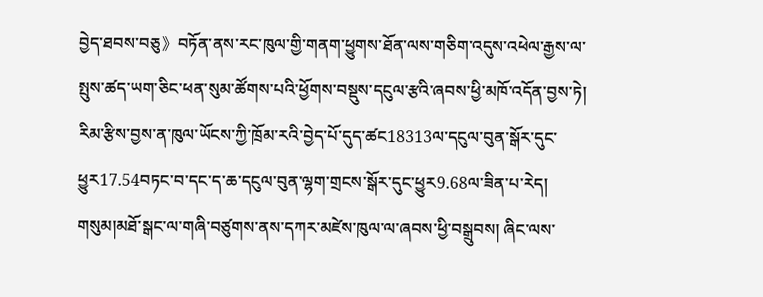བྱེད་ཐབས་བཅུ》བཏོན་ནས་རང་ཁུལ་གྱི་གནག་ཕྱུགས་ཐོན་ལས་གཅིག་འདུས་འཕེལ་རྒྱས་ལ་སྤུས་ཚད་ཡག་ཅིང་ཕན་སུམ་ཚོགས་པའི་ཕྱོགས་བསྡུས་དངུལ་རྩའི་ཞབས་ཕྱི་མཁོ་འདོན་བྱས་ཏེ། རིམ་རྩིས་བྱས་ན་ཁུལ་ཡོངས་ཀྱི་ཁྲོམ་རའི་བྱེད་པོ་དུད་ཚང18313ལ་དངུལ་བུན་སྒོར་དུང་ཕྱུར17.54བཏང་བ་དང་ད་ཆ་དངུལ་བུན་ལྷག་གྲངས་སྒོར་དུང་ཕྱུར9.68ལ་ཟིན་པ་རེད།
གསུམ།མཐོ་སྒང་ལ་གཞི་བཙུགས་ནས་དཀར་མཛེས་ཁུལ་ལ་ཞབས་ཕྱི་བསྒྲུབས། ཞིང་ལས་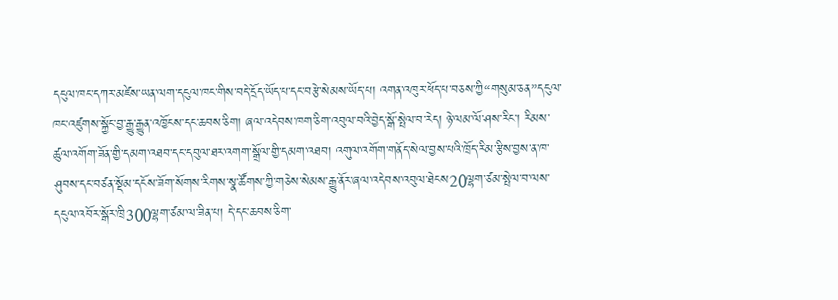དངུལ་ཁང་དཀར་མཛེས་ཡན་ལག་དངུལ་ཁང་གིས་བདེ་དྲོད་ཡོད་པ་དང་བརྩེ་སེམས་ཡོད་པ། འགན་འཁུར་ཕོད་པ་བཅས་ཀྱི“གསུམ་ཅན”དངུལ་ཁང་འཛུགས་སྐྱོང་བྱ་རྒྱུ་རྒྱུན་འཁྱོངས་དང་ཆབས་ཅིག། ཞལ་འདེབས་ཁག་ཅིག་འབུལ་བའི་བྱེད་སྒོ་སྤེལ་བ་རེད། ཉེ་ལམ་ལོ་ཤས་རིང་། རིམས་ཚུལ་འགོག་ཟོན་གྱི་དམག་འཐབ་དང་དབུལ་ཐར་འགག་སྒྲོལ་གྱི་དམག་འཐབ། འགུལ་འགོག་གནོད་སེལ་བྱས་པའི་ཁྲོད་རིམ་རྩིས་བྱས་ན་ཁ་ཤུབས་དང་བཙན་སྡོམ་དངོས་ཟོག་སོགས་རིགས་སྣ་ཚོགས་ཀྱི་གཅེས་སེམས་རྒྱུ་ནོར་ཞལ་འདེབས་འབུལ་ཐེངས20ལྷག་ཙམ་སྤེལ་བ་ལས་དངུལ་འབོར་སྒོར་ཁྲི300ལྷག་ཙམ་ལ་ཟིན་པ། དེ་དང་ཆབས་ཅིག་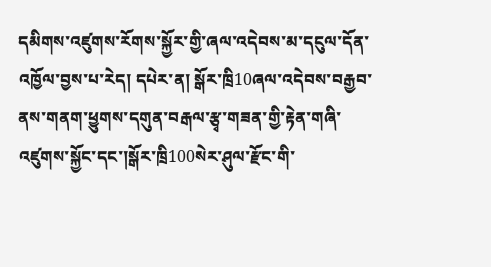དམིགས་འཛུགས་རོགས་སྐྱོར་གྱི་ཞལ་འདེབས་མ་དངུལ་དོན་འཁྱོལ་བྱས་པ་རེད། དཔེར་ན། སྒོར་ཁྲི10ཞལ་འདེབས་བརྒྱབ་ནས་གནག་ཕྱུགས་དགུན་བརྒལ་རྩྭ་གཟན་གྱི་རྟེན་གཞི་འཛུགས་སྐྱོང་དང་།སྒོར་ཁྲི100སེར་ཤུལ་རྫོང་གི་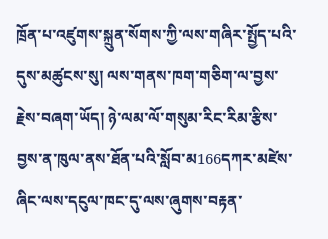ཁྲོན་པ་འཛུགས་སྐྲུན་སོགས་ཀྱི་ལས་གཞིར་སྤྱོད་པའི་དུས་མཚུངས་སུ། ལས་གནས་ཁག་གཅིག་ལ་བྱས་རྗེས་བཞག་ཡོད། ཉེ་ལམ་ལོ་གསུམ་རིང་རིམ་རྩིས་བྱས་ན་ཁུལ་ནས་ཐོན་པའི་སློབ་མ166དཀར་མཛེས་ཞིང་ལས་དངུལ་ཁང་དུ་ལས་ཞུགས་བརྟན་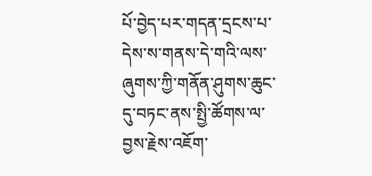པོ་བྱེད་པར་གདན་དྲངས་པ་དེས་ས་གནས་དེ་གའི་ལས་ཞུགས་ཀྱི་གནོན་ཤུགས་ཆུང་དུ་བཏང་ནས་སྤྱི་ཚོགས་ལ་བྱས་རྗེས་འཇོག་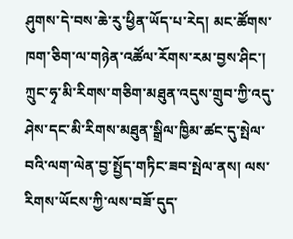ཤུགས་དེ་བས་ཆེ་རུ་ཕྱིན་ཡོད་པ་རེད། མང་ཚོགས་ཁག་ཅིག་ལ་གཉེན་འཚོལ་རོགས་རམ་བྱས་ཤིང་། ཀྲུང་ཧྭ་མི་རིགས་གཅིག་མཐུན་འདུས་གྲུབ་ཀྱི་འདུ་ཤེས་དང་མི་རིགས་མཐུན་སྒྲིལ་ཁྱིམ་ཚང་དུ་སྤེལ་བའི་ལག་ལེན་བྱ་སྤྱོད་གཏིང་ཟབ་སྤེལ་ནས། ལས་རིགས་ཡོངས་ཀྱི་ལས་བཟོ་དུད་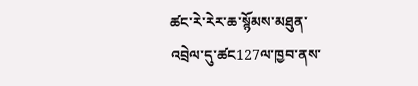ཚང་རེ་རེར་ཆ་སྙོམས་མཐུན་འབྲེལ་དུ་ཚང127ལ་ཁྱབ་ནས་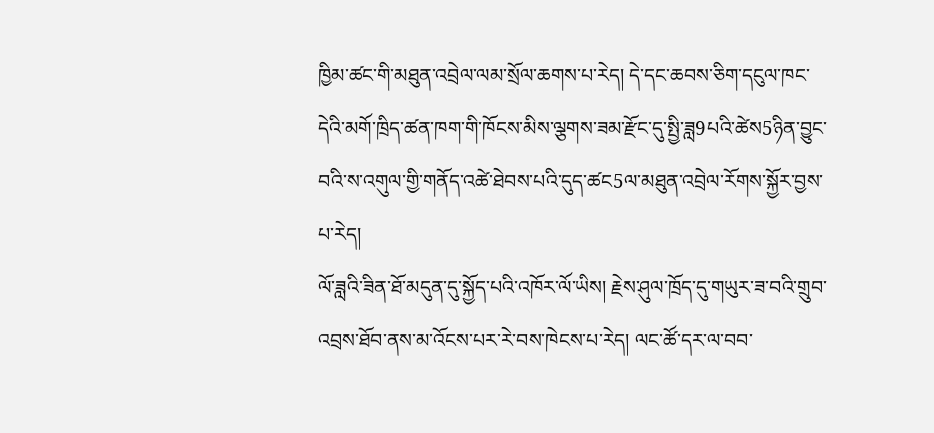ཁྱིམ་ཚང་གི་མཐུན་འབྲེལ་ལམ་སྲོལ་ཆགས་པ་རེད། དེ་དང་ཆབས་ཅིག་དངུལ་ཁང་དེའི་མགོ་ཁྲིད་ཚན་ཁག་གི་ཁོངས་མིས་ལྕགས་ཟམ་རྫོང་དུ་སྤྱི་ཟླ9པའི་ཚེས5ཉིན་བྱུང་བའི་ས་འགུལ་གྱི་གནོད་འཚེ་ཐེབས་པའི་དུད་ཚང5ལ་མཐུན་འབྲེལ་རོགས་སྐྱོར་བྱས་པ་རེད།
ལོ་ཟླའི་ཟིན་ཐོ་མདུན་དུ་སྐྱོད་པའི་འཁོར་ལོ་ཡིས། རྗེས་ཤུལ་ཁྲོད་དུ་གཡུར་ཟ་བའི་གྲུབ་འབྲས་ཐོབ་ནས་མ་འོངས་པར་རེ་བས་ཁེངས་པ་རེད། ལང་ཚོ་དར་ལ་བབ་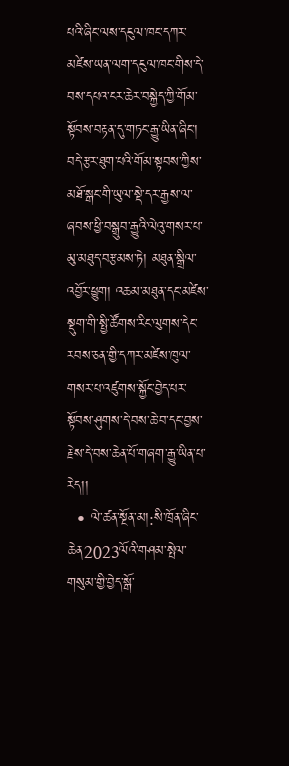པའི་ཞིང་ལས་དངུལ་ཁང་དཀར་མཛེས་ཡན་ལག་དངུལ་ཁང་གིས་དེ་བས་དཔའ་ངར་ཆེར་བསྐྱེད་ཀྱི་གོམ་སྟོབས་བརྟན་དུ་གཏང་རྒྱུ་ཡིན་ཞིང་། བདེ་རྩར་ཐུག་པའི་གོམ་སྟབས་ཀྱིས་མཐོ་སྒང་གི་ཡུལ་སྡེ་དར་རྒྱས་ལ་ཞབས་ཕྱི་བསྒྲུབ་རྒྱུའི་ལེའུ་གསར་པ་མུ་མཐུད་བརྩམས་ཏེ། མཐུན་སྒྲིལ་འབྱོར་ཕྱུག། འཆམ་མཐུན་དང་མཛེས་སྡུག་གི་སྤྱི་ཚོགས་རིང་ལུགས་དེང་རབས་ཅན་གྱི་དཀར་མཛེས་ཁུལ་གསར་པ་འཛུགས་སྐྱོང་བྱེད་པར་སྟོབས་ཤུགས་དེ་བས་ཆེ་བ་དང་བྱས་རྗེས་དེ་བས་ཆེན་པོ་གཞག་རྒྱུ་ཡིན་པ་རེད།།
  • ལེ་ཚན་སྔོན་མ།:སི་ཁྲོན་ཞིང་ཆེན2023ལོའི་གཤམ་སྤེལ་གསུམ་གྱི་བྱེད་སྒོ་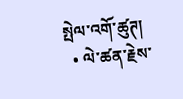སྤེལ་འགོ་ཚུཊ།
  • ལེ་ཚན་རྗེས་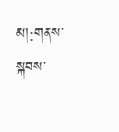མ།:གནས་སྐབས་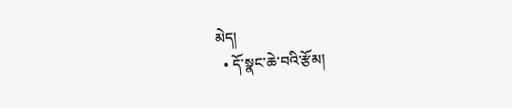མེད།
  • དོ་སྣང་ཆེ་བའི་རྩོམ།